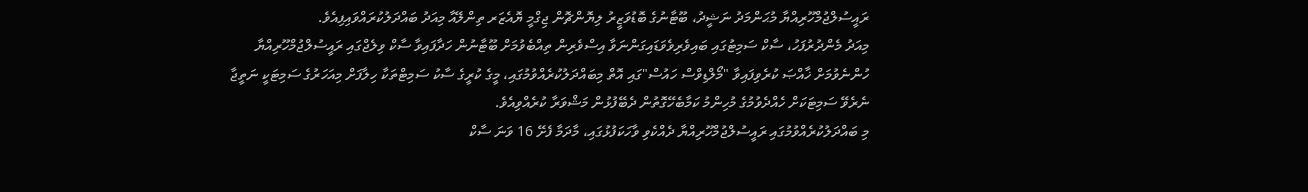ރައީސުލްޖުމްހޫރިއްޔާ މުޙަންމަދު ނަޝީދު، ބޫޓާނުގެ ބޮޑުވަޒީރު ލިޔޮންޗޮން ޖިގްމީ ޔޮއެޒަރ ތިންލޭއާ މިއަދު ބައްދަލުކުރައްވައިފިއެވެ.
މިއަދު މެންދުރުފަހު، ސާކް ސަމިޓުގައި ބައިވެރިވެވަޑައިގަންނަވާ އިސްވެރިން ތިއްބެވުމަށް ބޫޓާނުން ހަދާފައިވާ ސާކް ވިލެޖްގައި ރައީސުލްޖުމްހޫރިއްޔާ ހުންނެވުމަށް ޚާއްޞަ ކުރެވިފައިވާ "މޯލްޑިވްސް ހައުސް"ގައި އޮތް މިބައްދަލުކުރެއްވުމުގައި، މީގެ ކުރީގެ ސާކު ސަމިޓްތަކާ ހިލާފަށް މިއަހަރުގެ ސަމިޓަކީ ނަތީޖާ ނެރެވޭ ސަމިޓަކަށް ހެއްދެވުމުގެ މުހިންމު ކަމާބެހޭގޮތުން ދެބޭފުޅުން މަޝްވަރާ ކުރެއްވިއެވެ.
މި ބައްދަލުކުރެއްވުމުގައި ރައީސުލްޖުމްހޫރިއްޔާ ދެއްކެވި ވާހަކަފުޅުގައި، މާދަމާ ފެށޭ 16 ވަނަ ސާކް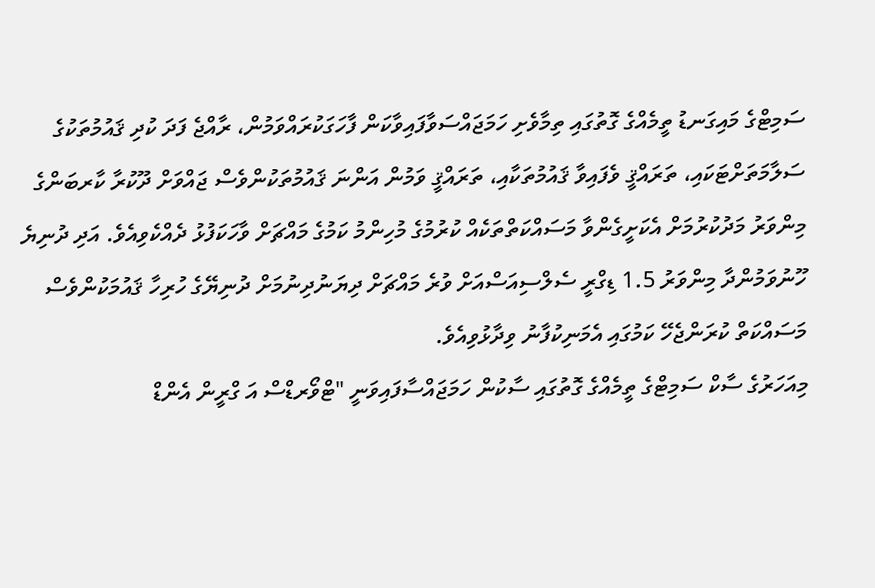ސަމިޓްގެ މައިގަނޑު ތީމެއްގެ ގޮތުގައި ތިމާވެށި ހަމަޖައްސަވާފައިވާކަން ފާހަގަކުރައްވަމުން، ރާއްޖެ ފަދަ ކުދި ޤައުމުތަކުގެ ސަލާމަތަށްޓަކައި، ތަރައްޤީ ވެފައިވާ ޤައުމުތަކާއި، ތަރައްޤީ ވަމުން އަންނަ ޤައުމުތަކުންވެސް ޖައްވަށް ދޫކުރާ ކާރބަންގެ މިންވަރު މަދުކުރުމަށް އެކަށީގެންވާ މަސައްކަތްތަކެއް ކުރުމުގެ މުހިންމު ކަމުގެ މައްޗަށް ވާހަކަފުޅު ދެއްކެވިއެވެ. އަދި ދުނިޔެ ހޫނުވަމުންދާ މިންވަރު 1.5 ޑިގްރީ ސެލްސިއަސްއަށް ވުރެ މައްޗަށް ދިޔަނުދިނުމަށް ދުނިޔޭގެ ހުރިހާ ޤައުމަކުންވެސް މަސައްކަތް ކުރަންޖެހޭ ކަމުގައި އެމަނިކުފާނު ވިދާޅުވިއެވެ.
މިއަހަރުގެ ސާކް ސަމިޓްގެ ތީމެއްގެ ގޮތުގައި ސާކުން ހަމަޖައްސާފައިވަނީ "ޓްވޯރޑްސް އަ ގްރީން އެންޑް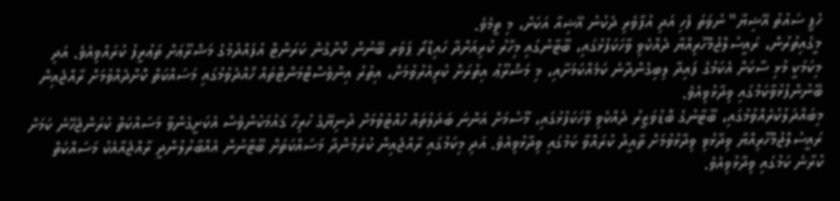ހެޕީ ސައުތު އޭޝިޔާ" ނުވަތަ ފެހި އަދި އުފާވެރި ދެކުނު އޭޝިއާ އަކަށް، މި ތީމެވެ.
މީގެއިތުރުން، ރައީސުލްޖުމްހޫރިއްޔާ ދެއްކެވި ވާހަކަފުޅުގައި، ބޫޓާނުގައި މިހާރު ކުރިއަށްދާ ހައިޑްރޯ ޕަވަރ ބޭނުން ކޮށްގެން ކަރަންޓް އުފައްދުމުގެ މަޝްރޫޢަށް ތަޢުރީފު ކުރައްވިއެވެ. އަދި މިކަމަކީ މުޅި ސާކަށް އެކަމުގެ ފައިދާ ލިބިގެންދާނެ ކަމެއްކަމަށާއި، މި މަޝްރޫޢު އިތުރަށް ކުރިއެރުވުމަށް، އިތުރު އިންވެސްޓްމަންޓްތައް ހޯއްދެވުމުގައި މަސައްކަތް ކޮށްދެއްވުމަށް ރާއްޖެއިން ބޭނުންފުޅުވާކަމުގައި ވިދާޅުވިއެވެ.
މިބައްދަލުކުރެއްވުމުގައި، ބޫޓާނުގެ ބޮޑުވަޒީރު ދެއްކެވި ވާހަކަފުޅުގައި، މޫސުމަށް އަންނަ ބަދަލުތައް ހުއްޓުވުމަށް ދުނިޔޭގެ ހުރިހާ ޤައުމަކުންވެސް އެކަށީގެންވާ މަސައްކަތް ކުރަންޖެހޭނެ ކަމަށް ރައީސުލްޖުމްހޫރިއްޔާ ވިދާޅުވި ވިދާޅުވުމަށް ތާއީދު ކުރައްވާ ކަމުގައި ވިދާޅުވިއެވެ. އަދި މިކަމުގައި ރާއްޖެއިން ކުރަމުންދާ މަސައްކަތަށް ބޫޓާނުން އެއްބާރުލުންދީ ރާއްޖެއާއެކު މަސައްކަތް ކުރާނެ ކަމުގައި ވިދާޅުވިއެވެ.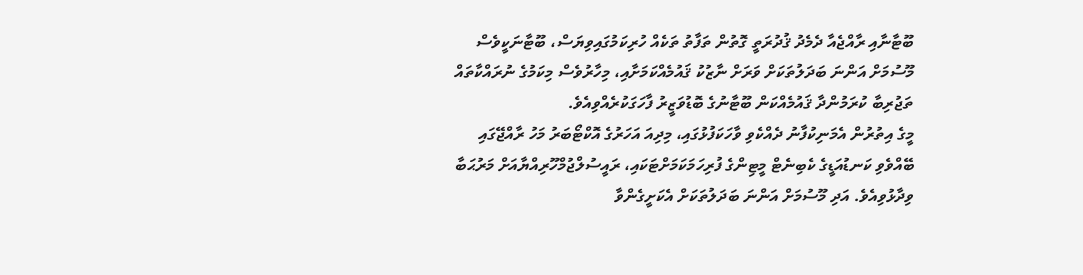ބޫޓާނާއި ރާއްޖެއާ ދެމެދު ޤުދުރަތީ ގޮތުން ތަފާތު ތަކެއް ހުރިކަމުގައިވިޔަސް، ބޫޓާނަކީވެސް މޫސުމަށް އަންނަ ބަދަލުތަކަށް ވަރަށް ނާޒުކު ޤައުމެއްކަމަށާއި، މިހާރުވެސް މިކަމުގެ ނުރައްކާތައް ތަޖުރިބާ ކުރަމުންދާ ޤައުމެއްކަން ބޫޓާނުގެ ބޮޑުވަޒީރު ފާހަގަކުރެއްވިއެވެ.
މީގެ އިތުރުން އެމަނިކުފާނު ދެއްކެވި ވާހަކަފުޅުގައި، މިދިއަ އަހަރުގެ އޮކްޓޯބަރު މަހު ރާއްޖޭގައި ބޭއްވެވި ކަނޑުއަޑީގެ ކެބިނެޓް މީޓިންގެ ފުރިހަމަކަމަށްޓަކައި، ރައީސުލްޖުމްހޫރިއްޔާއަށް މަރުޙަބާ ވިދާޅުވިއެވެ. އަދި މޫސުމަށް އަންނަ ބަދަލުތަކަށް އެކަށީގެންވާ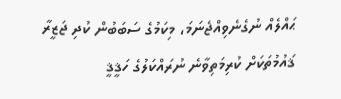ޙައްލެއް ނުގެނެވިއްޖެނަމަ، މިކަމުގެ ސަބަބުން ކުދި ޖަޒީރާ ޤައުމުތަކަށް ކުރިމަތިވާނެ ނުރައްކަލުގެ ހަޤީޤީ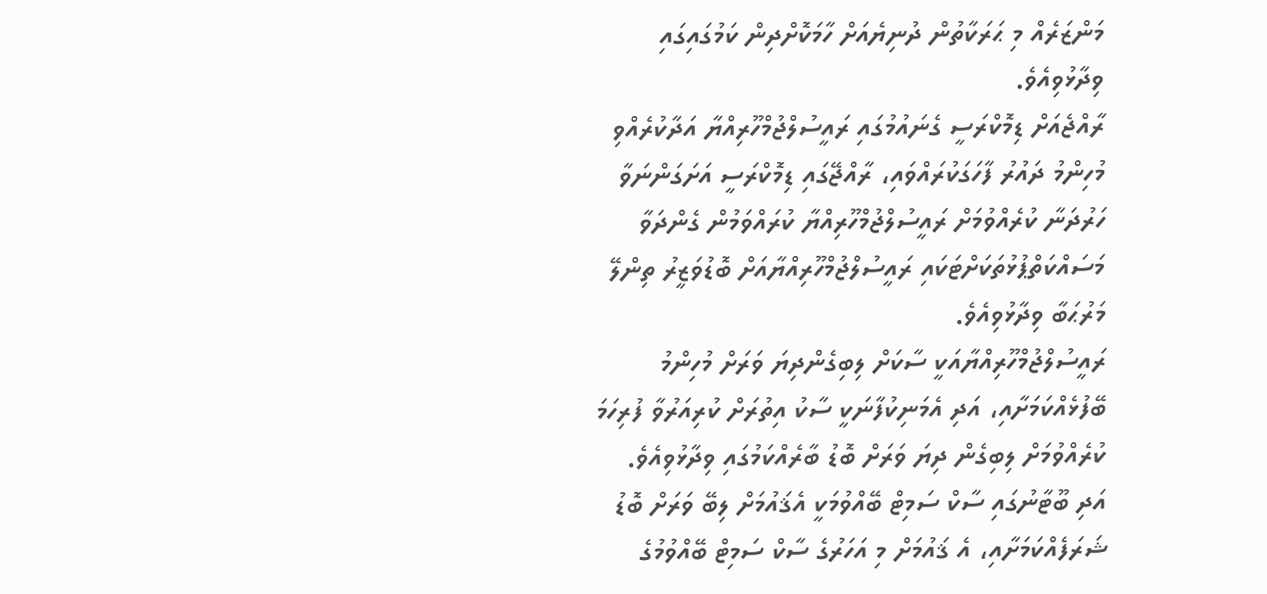މަންޒަރެއް މި ޙަރަކާތުން ދުނިޔެއަށް ހާމަކޮށްދިން ކަމުގައިގައި ވިދާޅުވިއެވެ.
ރާއްޖެއަށް ޑިމޮކްރަސީ ގެނައުމުގައި ރައީސުލްޖުމްހޫރިއްޔާ އަދާކުރެއްވި މުހިންމު ދައުރު ފާހަގަކުރައްވައި، ރާއްޖޭގައި ޑިމޮކްރަސީ އަށަގަންނަވާ ހަރުދަނާ ކުރެއްވުމަށް ރައީސުލްޖުމްހޫރިއްޔާ ކުރައްވަމުން ގެންދަވާ މަސައްކަތްޕުޅުތަކަށްޓަކައި ރައީސުލްޖުމްހޫރިއްޔާއަށް ބޮޑުވަޒީރު ތިންލޭ މަރުޙަބާ ވިދާޅުވިއެވެ.
ރައީސުލްޖުމްހޫރިއްޔާއަކީ ސާކަށް ލިބިގެންދިޔަ ވަރަށް މުހިންމު ބޭފުޅެއްކަމަށާއި، އަދި އެމަނިކުފާނަކީ ސާކު އިތުރަށް ކުރިއަރުވާ ފުރިހަމަ ކުރެއްވުމަށް ލިބިގެން ދިޔަ ވަރަށް ބޮޑު ބާރެއްކަމުގައި ވިދާޅުވިއެވެ.
އަދި ބޫޓާނުގައި ސާކް ސަމިޓް ބޭއްވުމަކީ އެޤައުމަށް ލިބޭ ވަރަށް ބޮޑު ޝަރަފެއްކަމަށާއި، އެ ޤައުމަށް މި އަހަރުގެ ސާކް ސަމިޓް ބޭއްވުމުގެ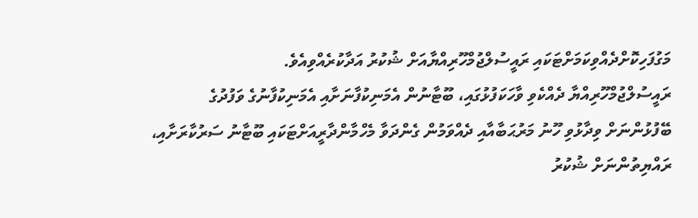މަގުފަހިކޮށްދެއްވިކަމަށްޓަކައި ރައީސުލްޖުމްހޫރިއްޔާއަށް ޝުކުރު އަދާކުރެއްވިއެވެ.
ރައީސުލްޖުމްހޫރިއްޔާ ދެއްކެވި ވާހަކަފުޅުގައި، ބޫޓާނުން އެމަނިކުފާނަށާއި އެމަނިކުފާނުގެ ވަފުދުގެ ބޭފުޅުންނަށް ވިދާޅުވި ހޫނު މަރުޙަބާއާއި ދެއްވަމުން ގެންދަވާ މެހްމާންދާރީއަށްޓަކައި ބޫޓާނު ސަރުކާރަށާއި، ރައްޔިތުންނަށް ޝުކުރު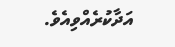އަދާކުރެއްވިއެވެ.